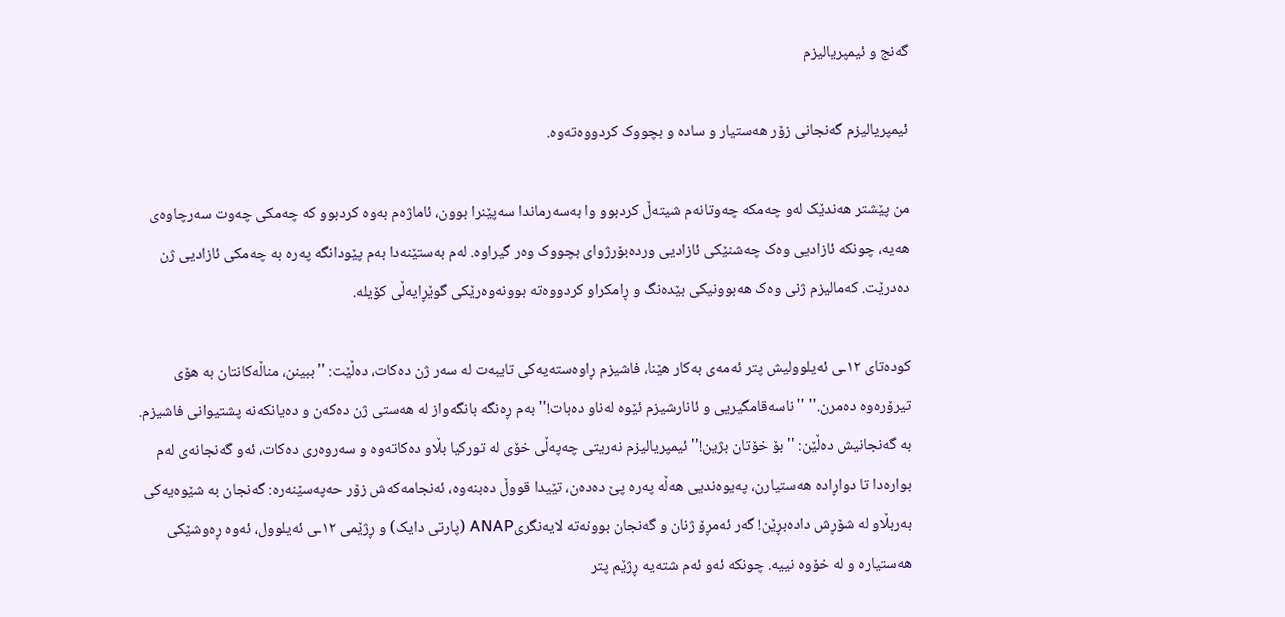گەنج و ئیمپریالیزم

ئیمپریالیزم گەنجانی زۆر هەستیار و سادە و بچووک کردووەتەوە.

من پێشتر هەندێک لەو چەمکە چەوتانەم شیتەڵ کردبوو وا بەسەرماندا سەپێنرا بوون، ئاماژەم بەوە کردبوو کە چەمکی چەوت سەرچاوەی هەیە، چونکە ئازادیی وەک چەشنێکی ئازادیی وردەبۆرژوای بچووک وەر گیراوە. لەم بەستێنەدا بەم پێودانگە پەرە بە چەمکی ئازادیی ژن دەدرێت. کەمالیزم ژنی وەک هەبوونیکی بێدەنگ و ڕامکراو کردووەتە بوونەوەرێکی گوێڕایەڵی کۆیلە.

کودەتای ١٢ـی ئەیلوولیش پتر ئەمەی بەکار هێنا، فاشیزم ڕاوەستەیەکی تایبەت لە سەر ژن دەکات، دەڵێت: ''ببینن، مناڵەکانتان بە هۆی تیرۆرەوە دەمرن.'' ''ناسەقامگیریی و ئانارشیزم ئێوە لەناو دەبات!'' بەم ڕەنگە بانگەواز لە هەستی ژن دەکەن و دەیانکەنە پشتیوانی فاشیزم. بە گەنجانیش دەڵێن: ''بۆ خۆتان بژین!'' ئیمپریالیزم نەریتی چەپەڵی خۆی لە تورکیا بڵاو دەکاتەوە و سەروەری دەکات، ئەو گەنجانەی لەم بوارەدا تا دواڕادە هەستیارن، پەیوەندیی هەڵە پەرە پێ دەدەن، تێیدا قووڵ دەبنەوە، ئەنجامەکەش زۆر حەپەسێنەرە: گەنجان بە شێوەیەکی بەربڵاو لە شۆڕش دادەبڕێن! گەر ئەمڕۆ ژنان و گەنجان بوونەتە لایەنگریANAP (پارتی دایک) و ڕژێمی ١٢ـی ئەیلوول، ئەوە ڕەوشێکی هەستیارە و لە خۆوە نییە. چونکە ئەو ئەم شتەیە ڕژێم پتر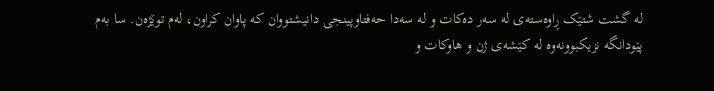لە گشت شتێک ڕاوەستەی لە سەر دەکات و لە سەدا حەفتاوپینجی دانیشتووان کە پاوان کراون، لەم توێژەن. سا بەم پێودانگە نزیکبوونەوە لە کێشەی ژن و هاوکات و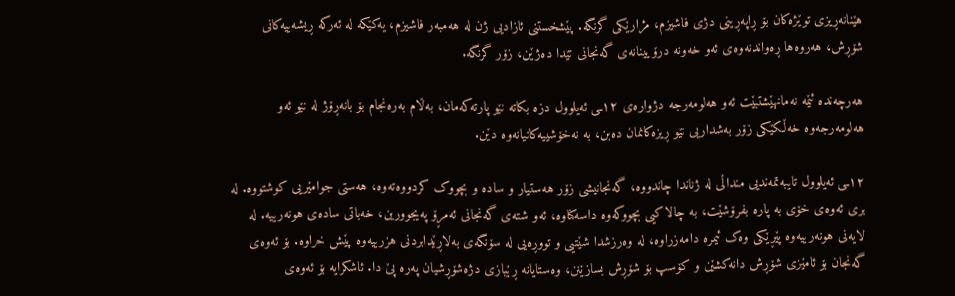هێنانەڕیزی توێژەکان بۆ ڕاپەڕینی دژی فاشیزم، مژارێکی گرنگە. پێشخستنی ئازادیی ژن لە هەمبەر فاشیزم، یەکێکە لە ئەرکە ڕیشەییەکانی شۆڕش، هەروەها ڕەواندنەوەی ئەو خەونە درۆیینانەی گەنجانی تێدا دەژێن، زۆر گرنگە.

هەرچەندە ئێمە نەمانهێشتبێت ئەو هەلومەرجە دژوارەی ١٢ـی ئەیلوول دزە بکاتە نێو پارتەکەمان، بەڵام بەرەنجام بۆ بانەڕۆژ لە نێو ئەو هەلومەرجەوە خەڵکێکی زۆر بەشداریی نێو ڕیزەکانمان دەبن، بە نەخۆشییەکانیانەوە دێن.

١٢ـی ئەیلوول تایبەتمەندیی منداڵی لە ژناندا چاندووە، گەنجانیشی زۆر هەستیار و سادە و بچووک کردووەتەوە، هەستی جوامێریی کوشتووە. لە بری ئەوەی خۆی بە پارە بفرۆشێت، بە چالاکیی بچووکەوە داسەکناوە، ئەو شتەی گەنجانی ئەمڕۆ پەیجوورین، خەباتی سادەی هونەرییە. لە لایەنی هونەرییەوە پێڕێکی وەک ئیمرە دامەزراوە، لە وەرزشدا شێتیی و تووڕەیی لە سۆنگەی بەلاڕێدابردنی هزرییەوە پێش خراوە. بۆ ئەوەی گەنجان بۆ ئامێزی شۆڕش دانەکشێن و کۆسپ بۆ شۆڕش بسازێنن، وەستایانە ڕێبازی دژەشۆڕشیان پەرە پێ دا. ئاشکرایە بۆ ئەوەی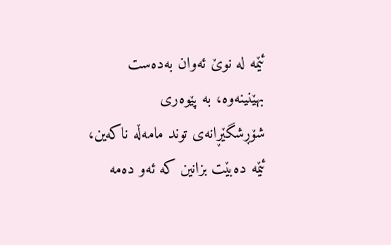ئێمە لە نوێ ئەوان بەدەست بهێنینەوە، بە پێوەری شۆڕشگێڕانەی توند مامەڵە ناکەین، ئێمە دەبێت بزانین کە ئەو دەمە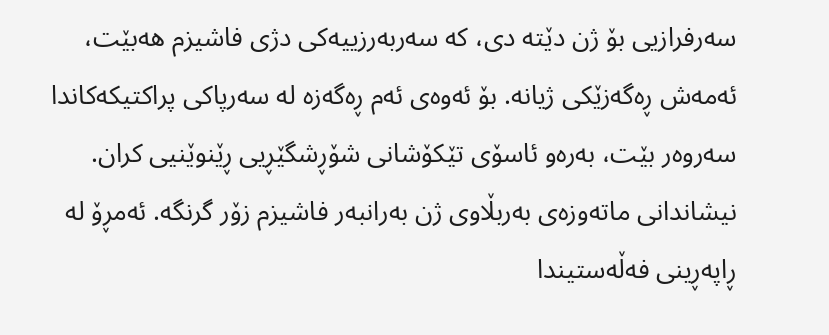سەرفرازیی بۆ ژن دێتە دی، کە سەربەرزییەکی دژی فاشیزم هەبێت، ئەمەش ڕەگەزێکی ژیانە. بۆ ئەوەی ئەم ڕەگەزە لە سەرپاکی پراکتیکەکاندا سەروەر بێت، بەرەو ئاسۆی تێکۆشانی شۆڕشگێڕیی ڕێنوێنیی کران. نیشاندانی ماتەوزەی بەربڵاوی ژن بەرانبەر فاشیزم زۆر گرنگە. ئەمڕۆ لە ڕاپەڕینی فەڵەستیندا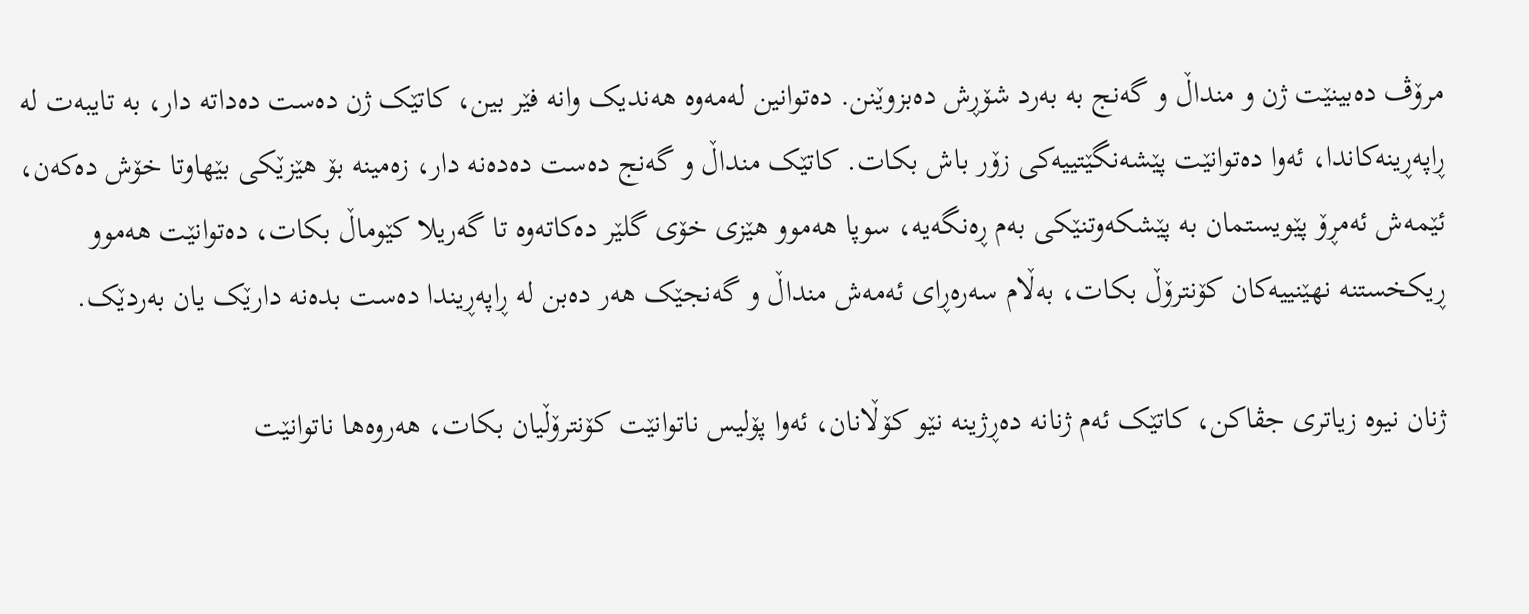مرۆڤ دەبینێت ژن و منداڵ و گەنج بە بەرد شۆڕش دەبزوێنن. دەتوانین لەمەوە هەندیک وانە فێر بین، کاتێک ژن دەست دەداتە دار، بە تایبەت لە ڕاپەڕینەکاندا، ئەوا دەتوانێت پێشەنگێتییەکی زۆر باش بکات. کاتێک منداڵ و گەنج دەست دەدەنە دار، زەمینە بۆ هێزێکی بێهاوتا خۆش دەکەن، ئێمەش ئەمڕۆ پێویستمان بە پێشکەوتنێکی بەم ڕەنگەیە، سوپا هەموو هێزی خۆی گلێر دەکاتەوە تا گەریلا کێوماڵ بکات، دەتوانێت هەموو ڕیکخستنە نهێنییەکان کۆنترۆڵ بکات، بەڵام سەرەڕای ئەمەش منداڵ و گەنجێک هەر دەبن لە ڕاپەڕیندا دەست بدەنە دارێک یان بەردێک.

ژنان نیوە زیاتری جڤاکن، کاتێک ئەم ژنانە دەڕژینە نێو کۆڵانان، ئەوا پۆلیس ناتوانێت کۆنترۆڵیان بکات، هەروەها ناتوانێت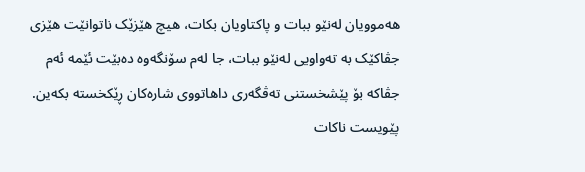هەموویان لەنێو ببات و پاکتاویان بکات، هیچ هێزێک ناتوانێت هێزی جڤاکێک بە تەواویی لەنێو ببات، جا لەم سۆنگەوە دەبێت ئێمە ئەم جڤاکە بۆ پێشخستنی تەڤگەری داهاتووی شارەکان ڕێکخستە بکەین. پێویست ناکات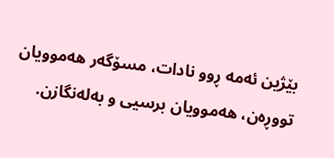بێژین ئەمە ڕوو نادات، مسۆگەر هەموویان تووڕەن، هەموویان برسیی و بەلەنگازن.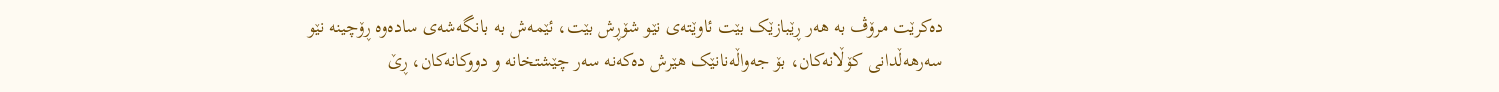دەکرێت مرۆڤ بە هەر ڕێبازێک بێت ئاوێتەی نێو شۆڕش بێت، ئێمەش بە بانگەشەی سادەوە ڕۆچینە نێو سەرهەڵدانی کۆڵانەکان، بۆ جەواڵەنانێک هێرش دەکەنە سەر چێشتخانە و دووکانەکان، ڕێ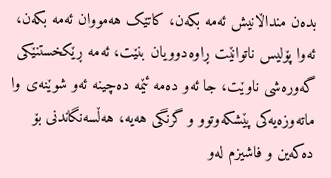بدەن منداڵانیش ئەمە بکەن، کاتێک هەمووان ئەمە بکەن، ئەوا پۆلیس ناتوانێت ڕاوەدوویان بنێت، ئەمە ڕێکخستنێکی گەورەشی ناوێت، جا ئەو دەمە ئێمە دەچینە ئەو شوێنەی وا ماتەوزەیەکی پێشکەوتوو و گرنگی هەیە، هەڵسەنگاندنی بۆ دەکەین و فاشیزم لەو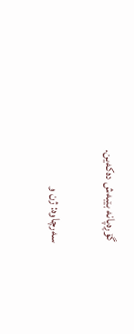گۆڕەپانە بێبەش دەکەین.

سەرچاوە: ژن و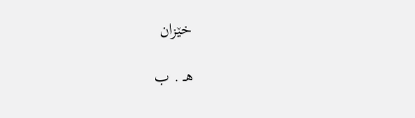خێزان

هـ . ب